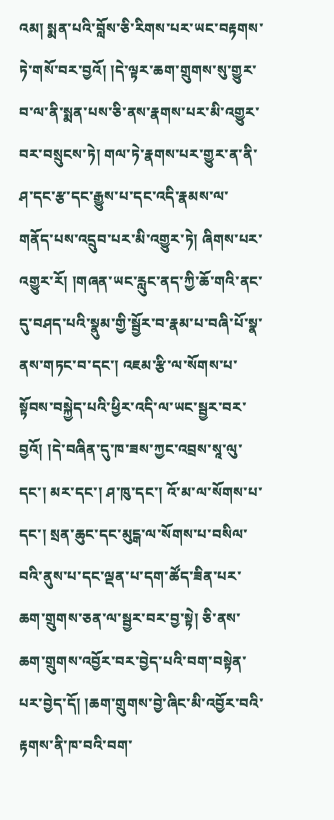འམ། སྨན་པའི་བློས་ཅི་རིགས་པར་ཡང་བརྟགས་ཏེ་གསོ་བར་བྱའོ། །དེ་ལྟར་ཆག་གྲུགས་སུ་གྱུར་བ་ལ་ནི་སྨན་པས་ཅི་ནས་རྣགས་པར་མི་འགྱུར་བར་བསྲུངས་ཏེ། གལ་ཏེ་རྣགས་པར་གྱུར་ན་ནི་ཤ་དང་རྩ་དང་རྒྱུས་པ་དང་འདི་རྣམས་ལ་གནོད་པས་འདྲུབ་པར་མི་འགྱུར་ཏེ། ཞིགས་པར་འགྱུར་རོ། །གཞན་ཡང་རླུང་ནད་ཀྱི་ཆོ་གའི་ནང་དུ་བཤད་པའི་སྣུམ་གྱི་སྦྱོར་བ་རྣམ་པ་བཞི་པོ་སྣ་ནས་གཏང་བ་དང་། འཇམ་རྩི་ལ་སོགས་པ་སྟོབས་བསྐྱེད་པའི་ཕྱིར་འདི་ལ་ཡང་སྦྱར་བར་བྱའོ། །དེ་བཞིན་དུ་ཁ་ཟས་ཀྱང་འབྲས་སཱ་ལུ་དང་། མར་དང་། ཤ་ཁུ་དང་། འོ་མ་ལ་སོགས་པ་དང་། སྲན་ཆུང་དང་མུངྒ་ལ་སོགས་པ་བསིལ་བའི་ནུས་པ་དང་ལྡན་པ་དག་ཚོད་ཟིན་པར་ཆག་གྲུགས་ཅན་ལ་སྦྱར་བར་བྱ་སྟེ། ཅི་ནས་ཆག་གྲུགས་འབྱོར་བར་བྱེད་པའི་བག་བསྟེན་པར་བྱེད་དོ། །ཆག་གྲུགས་བྱེ་ཞིང་མི་འབྱོར་བའི་རྟགས་ནི་ཁ་བའི་བག་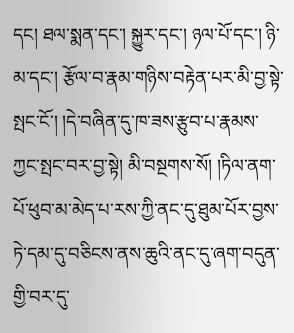དང། ཐལ་སྨན་དང་། སྐྱུར་དང་། ཉལ་པོ་དང་། ཉི་མ་དང་། རྩོལ་བ་རྣམ་གཉིས་བརྟེན་པར་མི་བྱ་སྟེ་སྤང་ངོ་། །དེ་བཞིན་དུ་ཁ་ཟས་རྩུབ་པ་རྣམས་ཀྱང་སྤང་བར་བྱ་སྟེ། མི་བསྔགས་སོ། །ཏིལ་ནག་པོ་ཕུབ་མ་མེད་པ་རས་ཀྱི་ནང་དུ་ཐུམ་པོར་བྱས་ཏེ་དམ་དུ་བཅིངས་ནས་ཆུའི་ནང་དུ་ཞག་བདུན་གྱི་བར་དུ་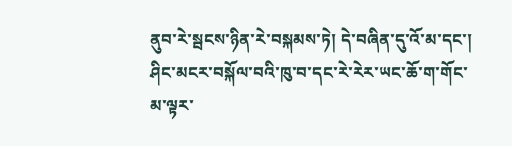ནུབ་རེ་སྦངས་ཉིན་རེ་བསྐམས་ཏེ། དེ་བཞིན་དུ་འོ་མ་དང་། ཤིང་མངར་བསྐོལ་བའི་ཁུ་བ་དང་རེ་རེར་ཡང་ཆོ་ག་གོང་མ་ལྟར་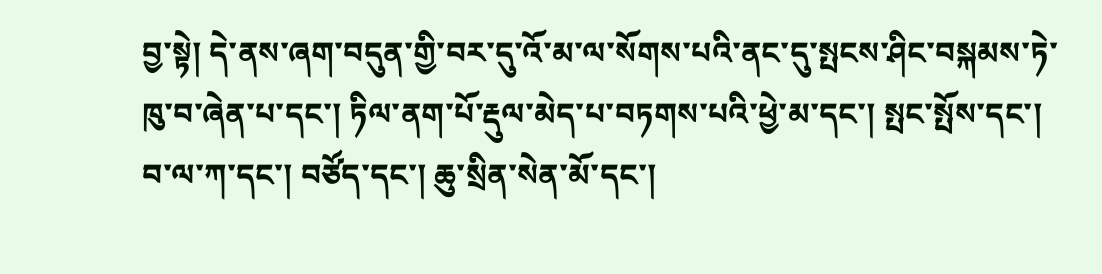བྱ་སྟེ། དེ་ནས་ཞག་བདུན་གྱི་བར་དུ་འོ་མ་ལ་སོགས་པའི་ནང་དུ་སྤངས་ཤིང་བསྐམས་ཏེ་ཁུ་བ་ཞེན་པ་དང་། ཏིལ་ནག་པོ་རྡུལ་མེད་པ་བཏགས་པའི་ཕྱེ་མ་དང་། སྤང་སྤོས་དང་། བ་ལ་ཀ་དང་། བཙོད་དང་། ཆུ་སྲིན་སེན་མོ་དང་།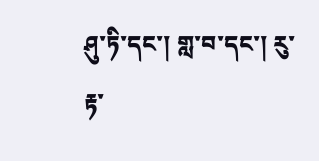ཤུ་ཏི་དང་། གླ་བ་དང་། རུ་རྟ་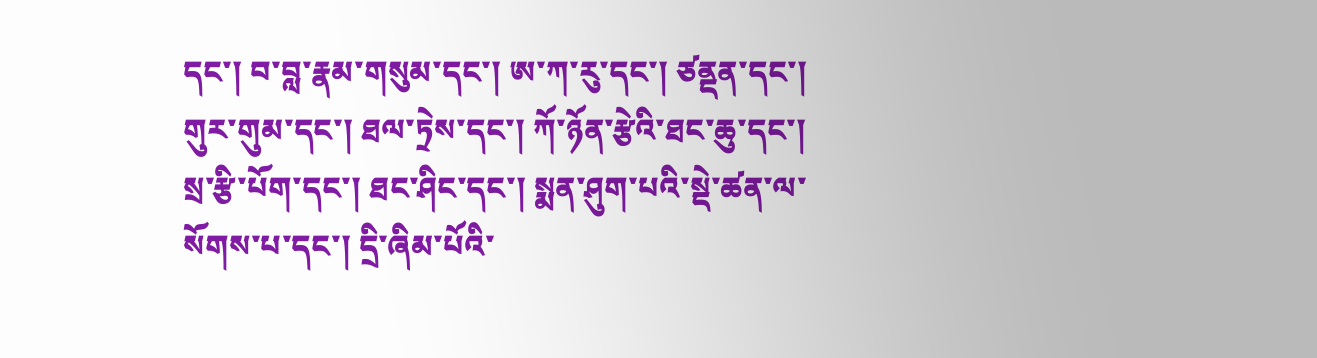དང་། བ་བླ་རྣམ་གསུམ་དང་། ཨ་ཀ་རུ་དང་། ཙནྡན་དང་། གུར་གུམ་དང་། ཐལ་ཏྲེས་དང་། ཀོ་ཉོན་རྩེའི་ཐང་ཆུ་དང་། སྲ་རྩི་པོག་དང་། ཐང་ཤིང་དང་། སྨན་ཤུག་པའི་སྡེ་ཚན་ལ་སོགས་པ་དང་། དྲི་ཞིམ་པོའི་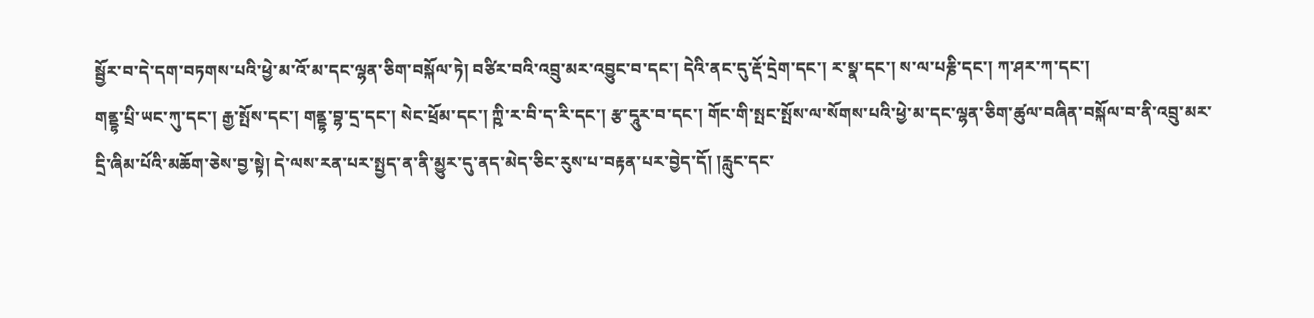སྦྱོར་བ་དེ་དག་བཏགས་པའི་ཕྱེ་མ་འོ་མ་དང་ལྷན་ཅིག་བསྐོལ་ཏེ། བཙིར་བའི་འབྲུ་མར་འབྱུང་བ་དང་། དེའི་ནང་དུ་རྡོ་དྲེག་དང་། ར་སྣ་དང་། ས་ལ་པརྞི་དང་། ཀ་ཤར་ཀ་དང་།
གནྡྷ་པྲི་ཡང་ཀུ་དང་། རྒྱ་སྤོས་དང་། གནྡྷ་བྷ་དྲ་དང་། སེང་ཕྲོམ་དང་། ཀྵི་ར་བི་ད་རི་དང་། རྩ་དཱུར་བ་དང་། གོང་གི་སྤང་སྤོས་ལ་སོགས་པའི་ཕྱེ་མ་དང་ལྷན་ཅིག་ཚུལ་བཞིན་བསྐོལ་བ་ནི་འབྲུ་མར་དྲི་ཞིམ་པོའི་མཆོག་ཅེས་བྱ་སྟེ། དེ་ལས་རན་པར་སྤྱད་ན་ནི་མྱུར་དུ་ནད་མེད་ཅིང་རུས་པ་བརྟན་པར་བྱེད་དོ། །རླུང་དང་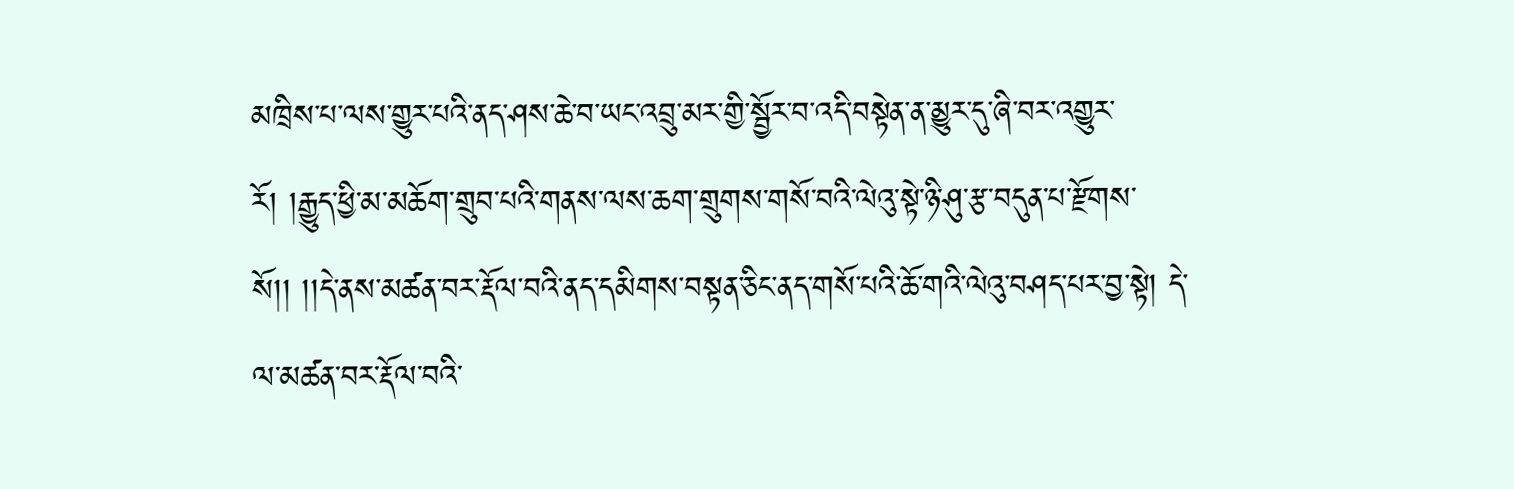མཁྲིས་པ་ལས་གྱུར་པའི་ནད་ཤས་ཆེ་བ་ཡང་འབྲུ་མར་གྱི་སྦྱོར་བ་འདི་བསྟེན་ན་མྱུར་དུ་ཞི་བར་འགྱུར་རོ། །རྒྱུད་ཕྱི་མ་མཆོག་གྲུབ་པའི་གནས་ལས་ཆག་གྲུགས་གསོ་བའི་ལེའུ་སྟེ་ཉི་ཤུ་རྩ་བདུན་པ་རྫོགས་སོ།། །།དེ་ནས་མཚན་བར་རྡོལ་བའི་ནད་དམིགས་བསྟན་ཅིང་ནད་གསོ་པའི་ཆོ་གའི་ལེའུ་བཤད་པར་བྱ་སྟེ། དེ་ལ་མཚན་བར་རྡོལ་བའི་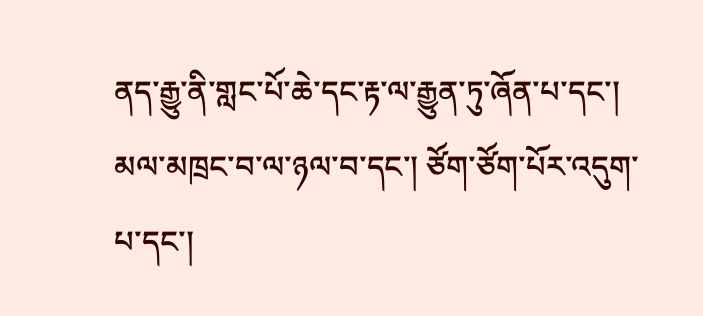ནད་རྒྱུ་ནི་གླང་པོ་ཆེ་དང་རྟ་ལ་རྒྱུན་ཏུ་ཞོན་པ་དང་། མལ་མཁྲང་བ་ལ་ཉལ་བ་དང་། ཙོག་ཙོག་པོར་འདུག་པ་དང་།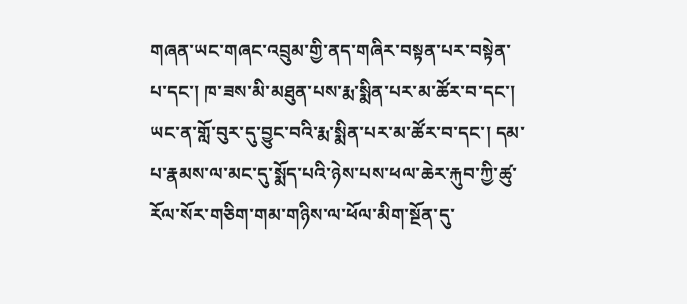གཞན་ཡང་གཞང་འབྲུམ་གྱི་ནད་གཞིར་བསྟན་པར་བསྟེན་པ་དང་། ཁ་ཟས་མི་མཐུན་པས་རྨ་སྨིན་པར་མ་ཚོར་བ་དང་། ཡང་ན་གློ་བུར་དུ་བྱུང་བའི་རྨ་སྨིན་པར་མ་ཚོར་བ་དང་། དམ་པ་རྣམས་ལ་མང་དུ་སྨོད་པའི་ཉེས་པས་ཕལ་ཆེར་རྐུབ་ཀྱི་ཚུ་རོལ་སོར་གཅིག་གམ་གཉིས་ལ་ཕོལ་མིག་སྔོན་དུ་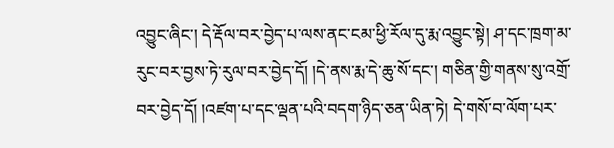འབྱུང་ཞིང་། དེ་རྡོལ་བར་བྱེད་པ་ལས་ནང་ངམ་ཕྱི་རོལ་དུ་རྨ་འབྱུང་སྟེ། ཤ་དང་ཁྲག་མ་རུང་བར་བྱས་ཏེ་རུལ་བར་བྱེད་དོ། །དེ་ནས་རྨ་དེ་ཆུ་སོ་དང་། གཅིན་གྱི་གནས་སུ་འགྲོ་བར་བྱེད་དོ། །འཛག་པ་དང་ལྡན་པའི་བདག་ཉིད་ཅན་ཡིན་ཏེ། དེ་གསོ་བ་ལོག་པར་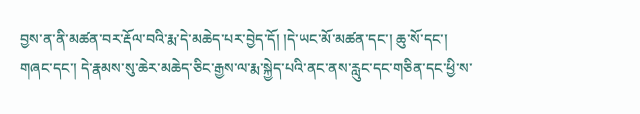བྱས་ན་ནི་མཚན་བར་རྡོལ་བའི་རྨ་དེ་མཆེད་པར་བྱེད་དོ། །དེ་ཡང་མོ་མཚན་དང་། ཆུ་སོ་དང་། གཞང་དང་། དེ་རྣམས་སུ་ཆེར་མཆེད་ཅིང་རྒྱས་ལ་རྨ་སྐྱེད་པའི་ནང་ནས་རླུང་དང་གཅིན་དང་ཕྱི་ས་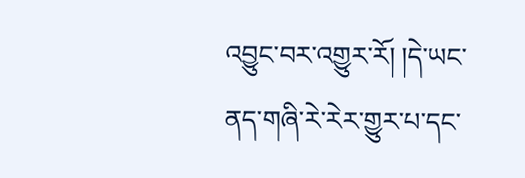འབྱུང་བར་འགྱུར་རོ། །དེ་ཡང་ནད་གཞི་རེ་རེར་གྱུར་པ་དང་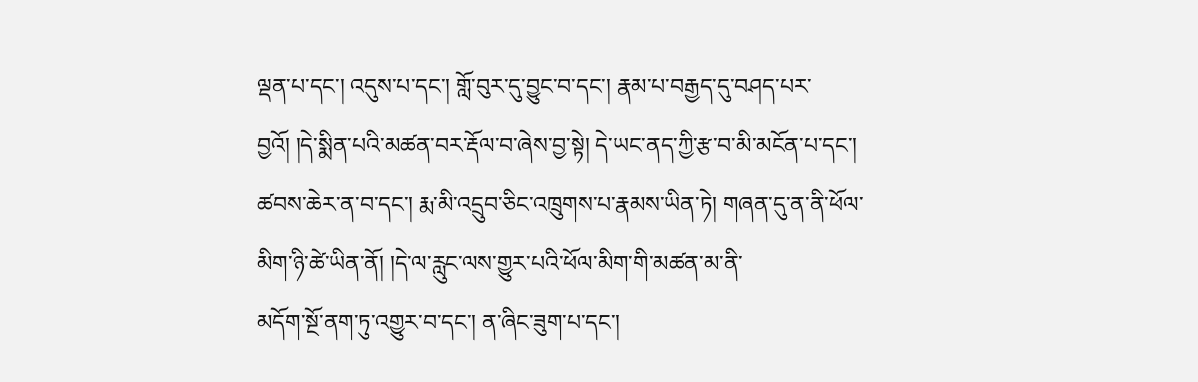ལྡན་པ་དང་། འདུས་པ་དང་། གློ་བུར་དུ་བྱུང་བ་དང་། རྣམ་པ་བརྒྱད་དུ་བཤད་པར་བྱའོ། །དེ་སྨིན་པའི་མཚན་བར་རྡོལ་བ་ཞེས་བྱ་སྟེ། དེ་ཡང་ནད་ཀྱི་རྩ་བ་མི་མངོན་པ་དང་། ཚབས་ཆེར་ན་བ་དང་། རྨ་མི་འདྲུབ་ཅིང་འཁྲུགས་པ་རྣམས་ཡིན་ཏེ། གཞན་དུ་ན་ནི་ཕོལ་མིག་ཉི་ཚེ་ཡིན་ནོ། །དེ་ལ་རླུང་ལས་གྱུར་པའི་ཕོལ་མིག་གི་མཚན་མ་ནི་
མདོག་སྔོ་ནག་ཏུ་འགྱུར་བ་དང་། ན་ཞིང་ཟུག་པ་དང་།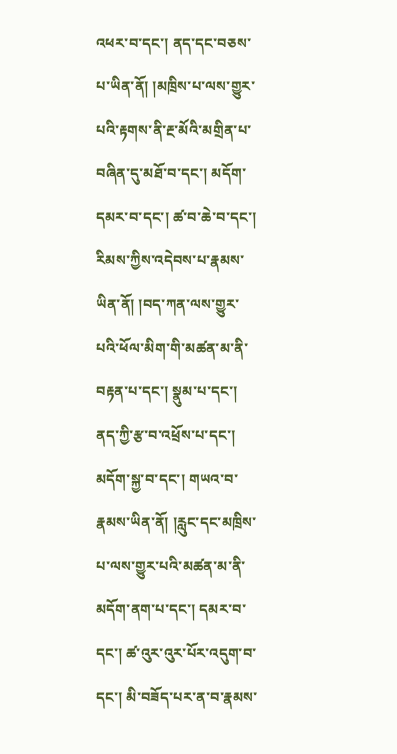འཕར་བ་དང་། ནད་དང་བཅས་པ་ཡིན་ནོ། །མཁྲིས་པ་ལས་གྱུར་པའི་རྟགས་ནི་རྔ་མོའི་མགྲིན་པ་བཞིན་དུ་མཐོ་བ་དང་། མདོག་དམར་བ་དང་། ཚ་བ་ཆེ་བ་དང་། རིམས་ཀྱིས་འདེབས་པ་རྣམས་ཡིན་ནོ། །བད་ཀན་ལས་གྱུར་པའི་ཕོལ་མིག་གི་མཚན་མ་ནི་བརྟན་པ་དང་། སྣུམ་པ་དང་། ནད་ཀྱི་རྩ་བ་འཕྲོས་པ་དང་། མདོག་སྐྱ་བ་དང་། གཡའ་བ་རྣམས་ཡིན་ནོ། །རླུང་དང་མཁྲིས་པ་ལས་གྱུར་པའི་མཚན་མ་ནི་མདོག་ནག་པ་དང་། དམར་བ་དང་། ཚ་འུར་འུར་པོར་འདུག་བ་དང་། མི་བཟོད་པར་ན་བ་རྣམས་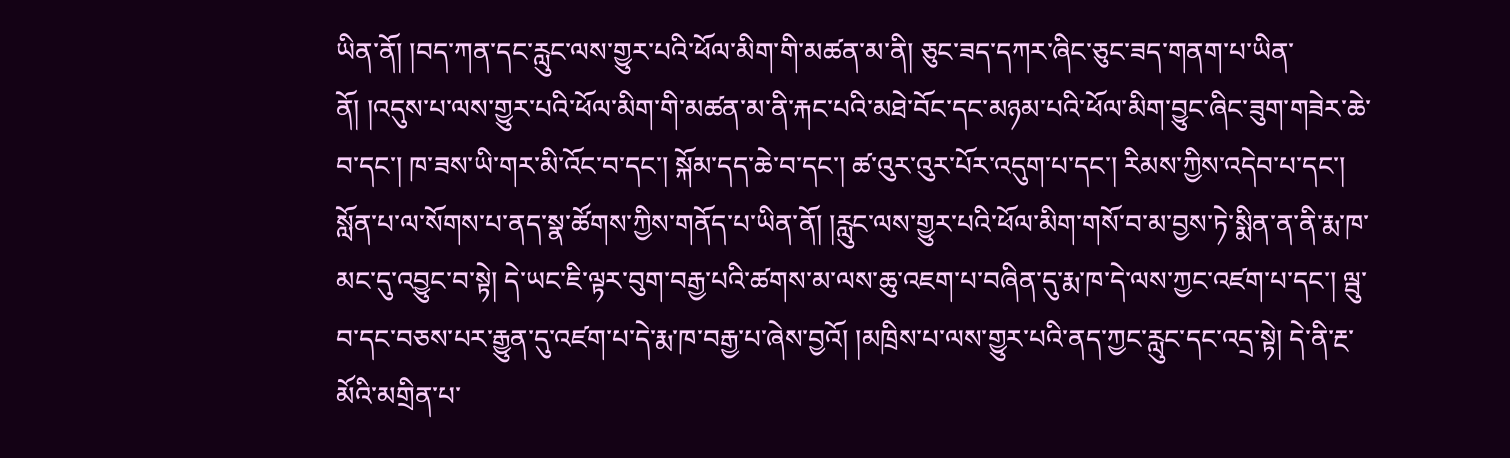ཡིན་ནོ། །བད་ཀན་དང་རླུང་ལས་གྱུར་པའི་ཕོལ་མིག་གི་མཚན་མ་ནི། ཅུང་ཟད་དཀར་ཞིང་ཅུང་ཟད་གནག་པ་ཡིན་ནོ། །འདུས་པ་ལས་གྱུར་པའི་ཕོལ་མིག་གི་མཚན་མ་ནི་རྐང་པའི་མཐེ་བོང་དང་མཉམ་པའི་ཕོལ་མིག་བྱུང་ཞིང་ཟུག་གཟེར་ཆེ་བ་དང་། ཁ་ཟས་ཡི་གར་མི་འོང་བ་དང་། སྐོམ་དད་ཆེ་བ་དང་། ཚ་འུར་འུར་པོར་འདུག་པ་དང་། རིམས་ཀྱིས་འདེབ་པ་དང་། སློན་པ་ལ་སོགས་པ་ནད་སྣ་ཚོགས་ཀྱིས་གནོད་པ་ཡིན་ནོ། །རླུང་ལས་གྱུར་པའི་ཕོལ་མིག་གསོ་བ་མ་བྱས་ཏེ་སྨིན་ན་ནི་རྨ་ཁ་མང་དུ་འབྱུང་བ་སྟེ། དེ་ཡང་ཇི་ལྟར་བུག་བརྒྱ་པའི་ཚགས་མ་ལས་ཆུ་འཇག་པ་བཞིན་དུ་རྨ་ཁ་དེ་ལས་ཀྱང་འཛག་པ་དང་། ལྦུ་བ་དང་བཅས་པར་རྒྱུན་དུ་འཛག་པ་དེ་རྨ་ཁ་བརྒྱ་པ་ཞེས་བྱའོ། །མཁྲིས་པ་ལས་གྱུར་པའི་ནད་ཀྱང་རླུང་དང་འདྲ་སྟེ། དེ་ནི་རྔ་མོའི་མགྲིན་པ་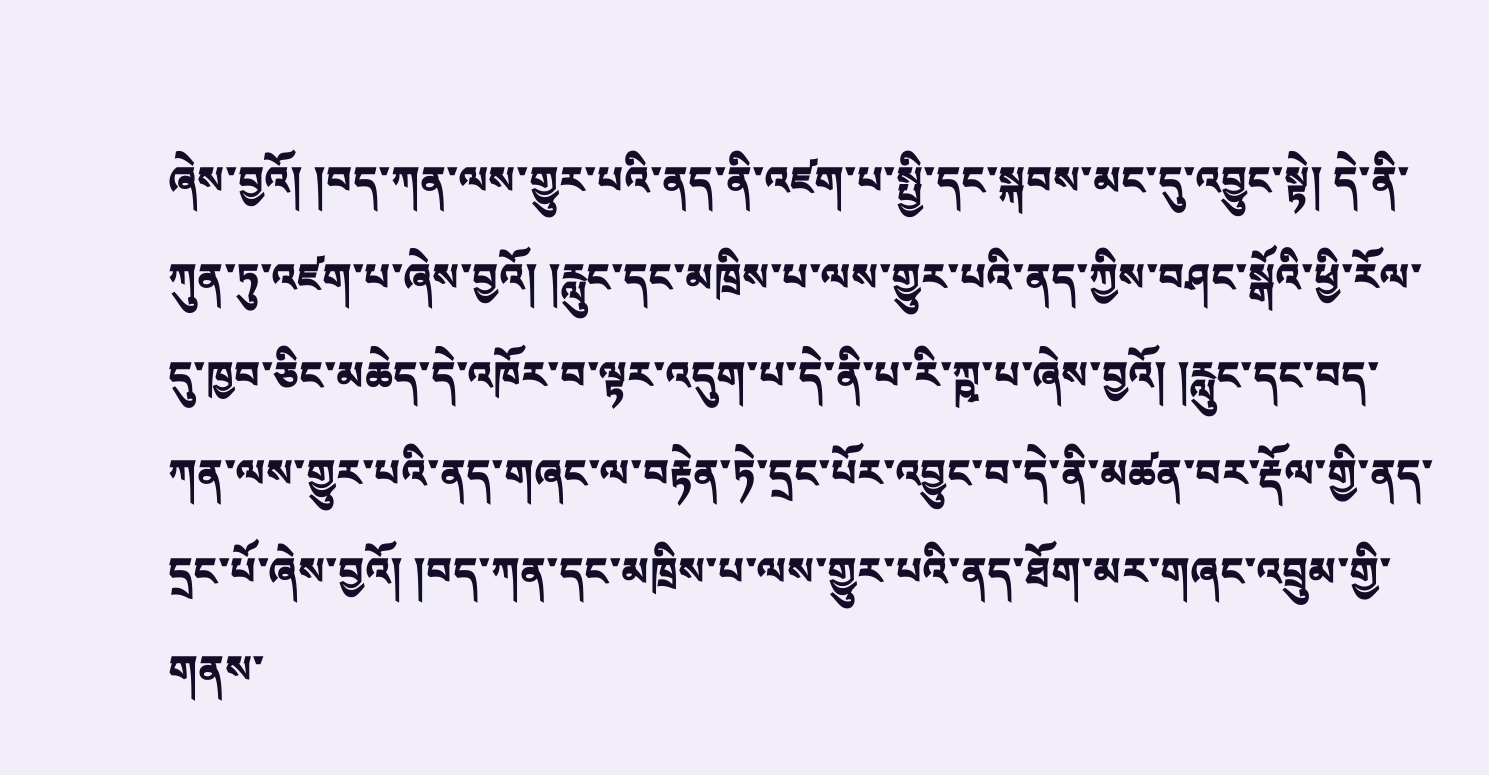ཞེས་བྱའོ། །བད་ཀན་ལས་གྱུར་པའི་ནད་ནི་འཛག་པ་སྤྱི་དང་སྐབས་མང་དུ་འབྱུང་སྟེ། དེ་ནི་ཀུན་ཏུ་འཛག་པ་ཞེས་བྱའོ། །རླུང་དང་མཁྲིས་པ་ལས་གྱུར་པའི་ནད་ཀྱིས་བཤང་སྒོའི་ཕྱི་རོལ་དུ་ཁྱབ་ཅིང་མཆེད་དེ་འཁོར་བ་ལྟར་འདུག་པ་དེ་ནི་པ་རི་ཀྵ་པ་ཞེས་བྱའོ། །རླུང་དང་བད་ཀན་ལས་གྱུར་པའི་ནད་གཞང་ལ་བརྟེན་ཏེ་དྲང་པོར་འབྱུང་བ་དེ་ནི་མཚན་བར་རྡོལ་གྱི་ནད་དྲང་པོ་ཞེས་བྱའོ། །བད་ཀན་དང་མཁྲིས་པ་ལས་གྱུར་པའི་ནད་ཐོག་མར་གཞང་འབྲུམ་གྱི་གནས་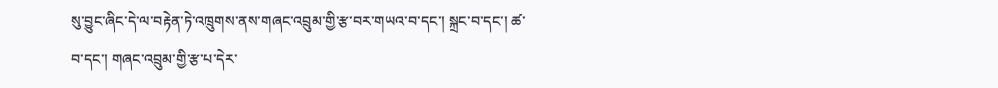སུ་བྱུང་ཞིང་དེ་ལ་བརྟེན་ཏེ་འཁྲུགས་ནས་གཞང་འབྲུམ་གྱི་རྩ་བར་གཡའ་བ་དང་། སྐྲང་བ་དང་། ཚ་བ་དང་། གཞང་འབྲུམ་གྱི་རྩ་པ་དེར་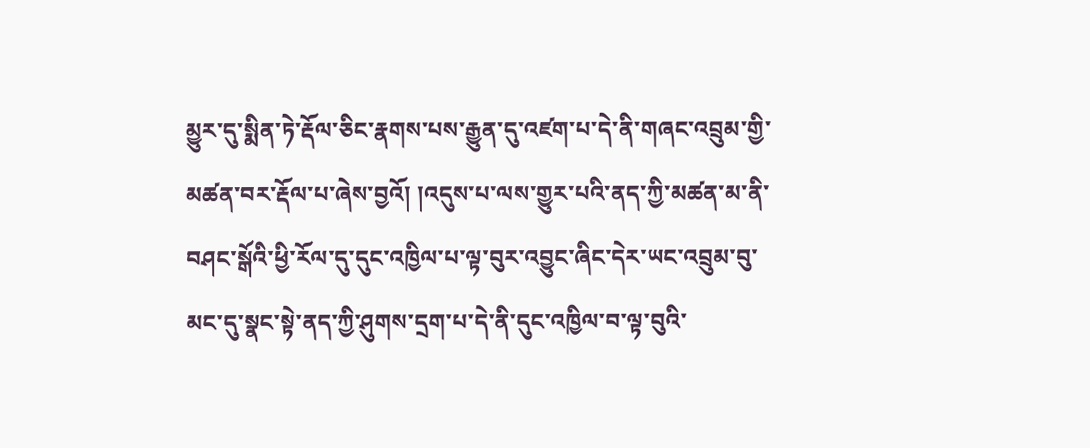མྱུར་དུ་སྨིན་ཏེ་རྡོལ་ཅིང་རྣགས་པས་རྒྱུན་དུ་འཛག་པ་དེ་ནི་གཞང་འབྲུམ་གྱི་མཚན་བར་རྡོལ་པ་ཞེས་བྱའོ། །འདུས་པ་ལས་གྱུར་པའི་ནད་ཀྱི་མཚན་མ་ནི་བཤང་སྒོའི་ཕྱི་རོལ་དུ་དུང་འཁྱིལ་པ་ལྟ་བུར་འབྱུང་ཞིང་དེར་ཡང་འབྲུམ་བུ་མང་དུ་སྣང་སྟེ་ནད་ཀྱི་ཤུགས་དྲག་པ་དེ་ནི་དུང་འཁྱིལ་བ་ལྟ་བུའི་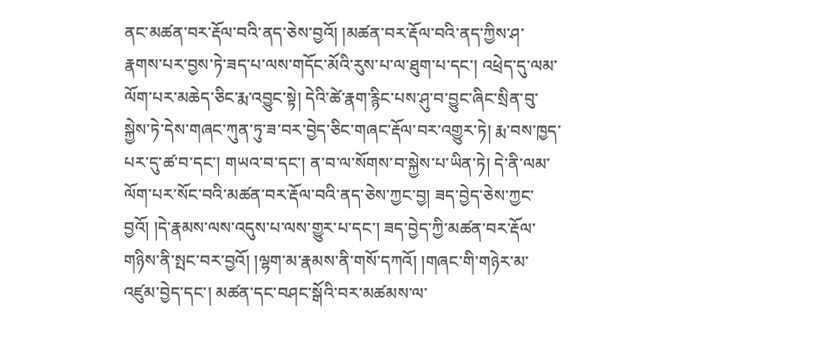ནང་མཚན་བར་རྡོལ་བའི་ནད་ཅེས་བྱའོ། །མཚན་བར་རྡོལ་བའི་ནད་ཀྱིས་ཤ་རྣགས་པར་བྱས་ཏེ་ཟད་པ་ལས་གདོང་མོའི་རུས་པ་ལ་ཐུག་པ་དང་། འཕྲེད་དུ་ལམ་ལོག་པར་མཆེད་ཅིང་རྨ་འབྱུང་སྟེ། དེའི་ཚེ་རྣག་རྙིང་པས་ཤུ་བ་བྱུང་ཞིང་སྲིན་བུ་སྐྱེས་ཏེ་དེས་གཞང་ཀུན་ཏུ་ཟ་བར་བྱེད་ཅིང་གཞང་རྡོལ་བར་འགྱུར་ཏེ། རྨ་བས་ཁྱད་པར་དུ་ཚ་བ་དང་། གཡའ་བ་དང་། ན་བ་ལ་སོགས་བ་སྐྱེས་པ་ཡིན་ཏེ། དེ་ནི་ལམ་ལོག་པར་སོང་བའི་མཚན་བར་རྡོལ་བའི་ནད་ཅེས་ཀྱང་བྱ། ཟད་བྱེད་ཅེས་ཀྱང་བྱའོ། །དེ་རྣམས་ལས་འདུས་པ་ལས་གྱུར་པ་དང་། ཟད་བྱེད་ཀྱི་མཚན་བར་རྡོལ་གཉིས་ནི་སྤང་བར་བྱའོ། །ལྷག་མ་རྣམས་ནི་གསོ་དཀའོ། །གཞང་གི་གཉེར་མ་འཛུམ་བྱེད་དང་། མཚན་དང་བཤང་སྒོའི་བར་མཚམས་ལ་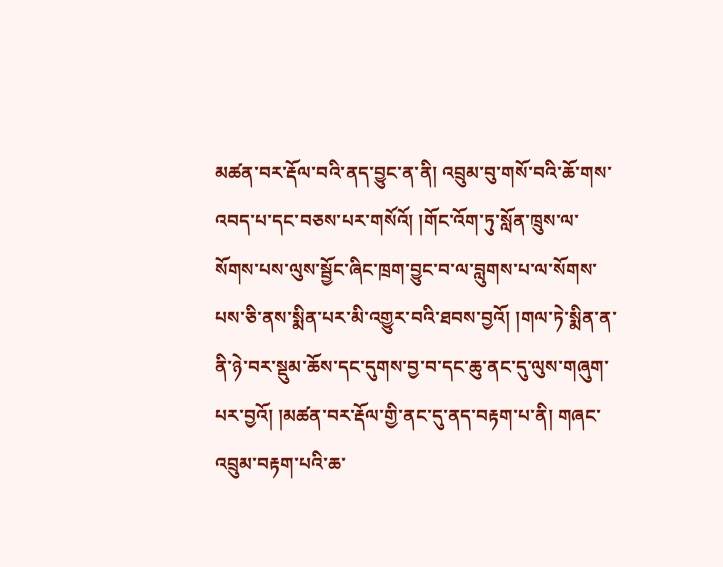མཚན་བར་རྡོལ་བའི་ནད་བྱུང་ན་ནི། འབྲུམ་བུ་གསོ་བའི་ཆོ་གས་འབད་པ་དང་བཅས་པར་གསོའོ། །གོང་འོག་ཏུ་སློན་ཁྲུས་ལ་སོགས་པས་ལུས་སྦྱོང་ཞིང་ཁྲག་བྱུང་བ་ལ་བླུགས་པ་ལ་སོགས་པས་ཅི་ནས་སྨིན་པར་མི་འགྱུར་བའི་ཐབས་བྱའོ། །གལ་ཏེ་སྨིན་ན་ནི་ཉེ་བར་སྡུམ་ཆོས་དང་དུགས་བྱ་བ་དང་ཆུ་ནང་དུ་ལུས་གཞུག་པར་བྱའོ། །མཚན་བར་རྡོལ་གྱི་ནང་དུ་ནད་བརྟག་པ་ནི། གཞང་འབྲུམ་བརྟག་པའི་ཆ་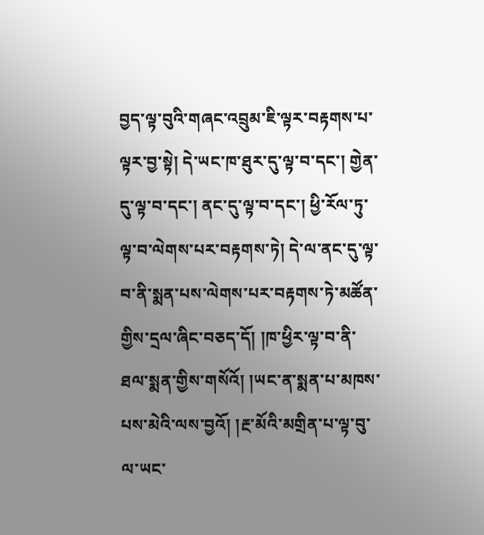བྱད་ལྟ་བུའི་གཞང་འབྲུམ་ཇི་ལྟར་བརྟགས་པ་ལྟར་བྱ་སྟེ། དེ་ཡང་ཁ་ཐུར་དུ་ལྟ་བ་དང་། གྱེན་དུ་ལྟ་བ་དང་། ནང་དུ་ལྟ་བ་དང་། ཕྱི་རོལ་ཏུ་ལྟ་བ་ལེགས་པར་བརྟགས་ཏེ། དེ་ལ་ནང་དུ་ལྟ་བ་ནི་སྨན་པས་ལེགས་པར་བརྟགས་ཏེ་མཚོན་གྱིས་དྲལ་ཞིང་བཅད་དོ། །ཁ་ཕྱིར་ལྟ་བ་ནི་ཐལ་སྨན་གྱིས་གསོའོ། །ཡང་ན་སྨན་པ་མཁས་པས་མེའི་ལས་བྱའོ། །རྔ་མོའི་མགྲིན་པ་ལྟ་བུ་ལ་ཡང་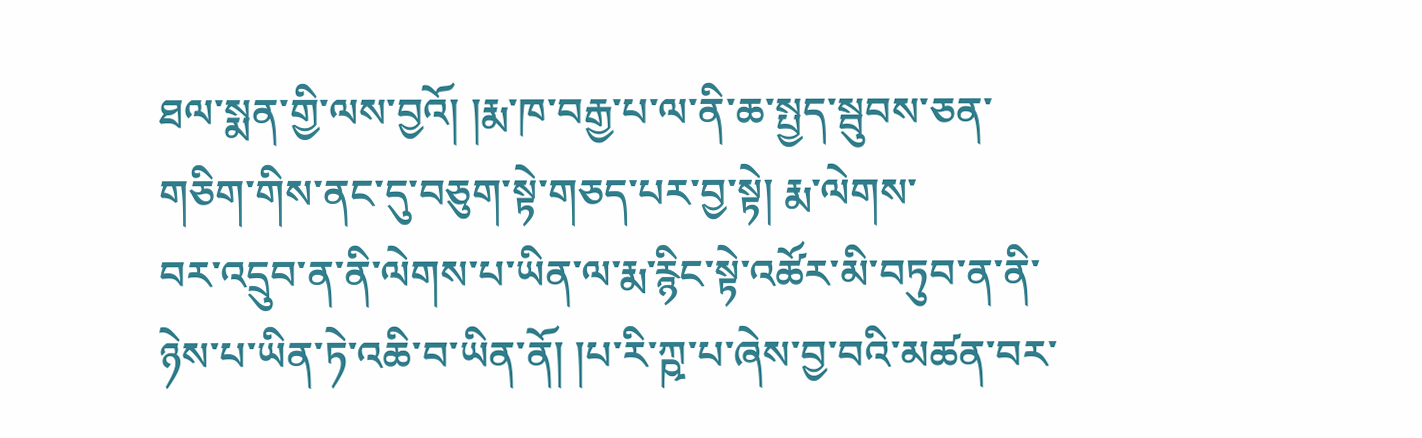ཐལ་སྨན་གྱི་ལས་བྱའོ། །རྨ་ཁ་བརྒྱ་པ་ལ་ནི་ཆ་སྤྱད་སྦུབས་ཅན་གཅིག་གིས་ནང་དུ་བཅུག་སྟེ་གཅད་པར་བྱ་སྟེ། རྨ་ལེགས་
བར་འདྲུབ་ན་ནི་ལེགས་པ་ཡིན་ལ་རྨ་རྙིང་སྟེ་འཚོར་མི་བཏུབ་ན་ནི་ཉེས་པ་ཡིན་ཏེ་འཆི་བ་ཡིན་ནོ། །པ་རི་ཀྵ་པ་ཞེས་བྱ་བའི་མཚན་བར་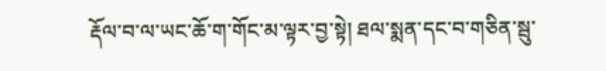རྡོལ་བ་ལ་ཡང་ཆོ་ག་གོང་མ་ལྟར་བྱ་སྟེ། ཐལ་སྨན་དང་བ་གཅིན་སྦུ་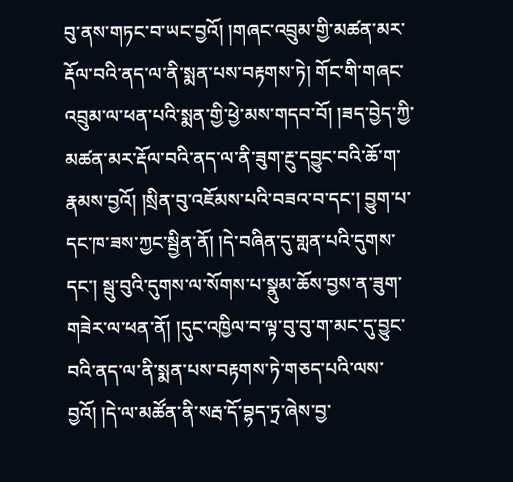བུ་ནས་གཏང་བ་ཡང་བྱའོ། །གཞང་འབྲུམ་གྱི་མཚན་མར་རྡོལ་བའི་ནད་ལ་ནི་སྨན་པས་བརྟགས་ཏེ། གོང་གི་གཞང་འབྲུམ་ལ་ཕན་པའི་སྨན་གྱི་ཕྱེ་མས་གདབ་བོ། །ཟད་བྱེད་ཀྱི་མཚན་མར་རྡོལ་བའི་ནད་ལ་ནི་ཟུག་རྔུ་དབྱུང་བའི་ཆོ་ག་རྣམས་བྱའོ། །སྲིན་བུ་འཇོམས་པའི་བཟའ་བ་དང་། བྱུག་པ་དང་ཁ་ཟས་ཀྱང་སྦྱིན་ནོ། །དེ་བཞིན་དུ་གླན་པའི་དུགས་དང་། སྦུ་བུའི་དུགས་ལ་སོགས་པ་སྣུམ་ཆོས་བྱས་ན་ཟུག་གཟེར་ལ་ཕན་ནོ། །དུང་འཁྱིལ་བ་ལྟ་བུ་བུ་ག་མང་དུ་བྱུང་བའི་ནད་ལ་ནི་སྨན་པས་བརྟགས་ཏེ་གཅད་པའི་ལས་བྱའོ། །དེ་ལ་མཚོན་ནི་སརྦ་དོ་བྷད་ཏྲ་ཞེས་བྱ་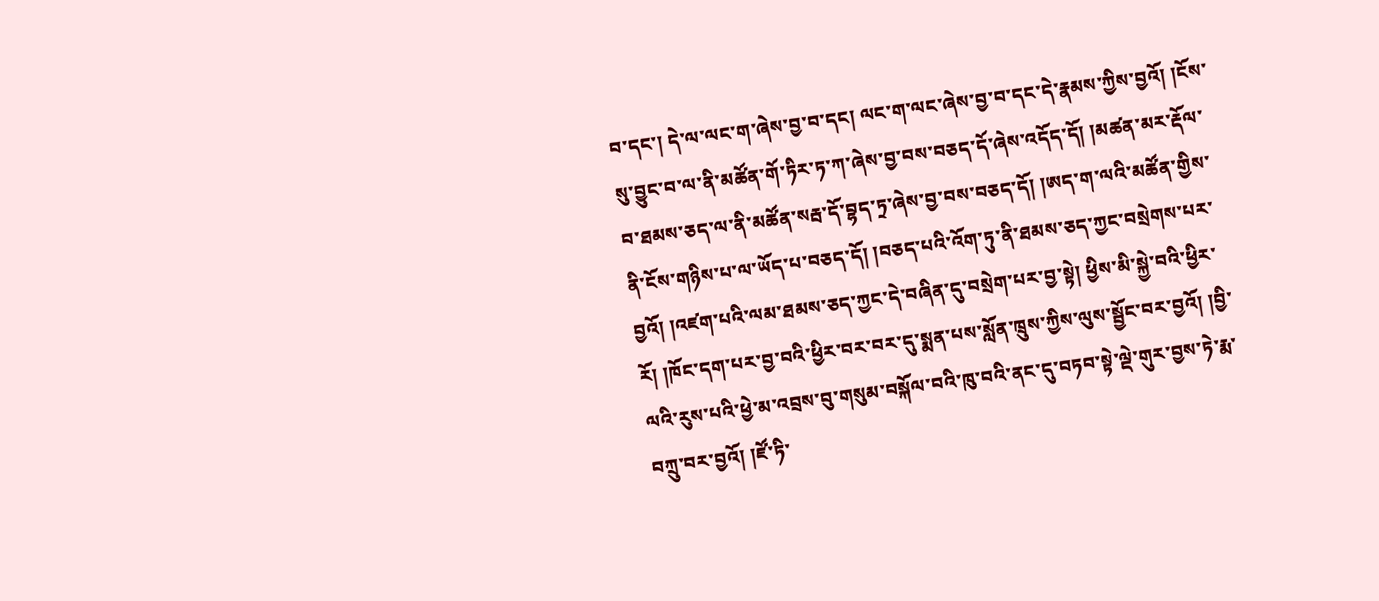བ་དང་། དེ་ལ་ལང་ག་ཞེས་བྱ་བ་དང། ལང་ག་ལང་ཞེས་བྱ་བ་དང་དེ་རྣམས་ཀྱིས་བྱའོ། །ངོས་སུ་བྱུང་བ་ལ་ནི་མཚོན་གོ་ཏིར་ཏ་ཀ་ཞེས་བྱ་བས་བཅད་དོ་ཞེས་འདོད་དོ། །མཚན་མར་རྡོལ་བ་ཐམས་ཅད་ལ་ནི་མཚོན་སརྦ་དོ་བྷད་ཏྲ་ཞེས་བྱ་བས་བཅད་དོ། །ཨད་ག་ལའི་མཚོན་གྱིས་ནི་ངོས་གཉིས་པ་ལ་ཡོད་པ་བཅད་དོ། །བཅད་པའི་འོག་ཏུ་ནི་ཐམས་ཅད་ཀྱང་བསྲེགས་པར་བྱའོ། །འཛག་པའི་ལམ་ཐམས་ཅད་ཀྱང་དེ་བཞིན་དུ་བསྲེག་པར་བྱ་སྟེ། ཕྱིས་མི་སྐྱེ་བའི་ཕྱིར་རོ། །ཁོང་དག་པར་བྱ་བའི་ཕྱིར་བར་བར་དུ་སྨན་པས་སློན་ཁྲུས་ཀྱིས་ལུས་སྦྱོང་བར་བྱའོ། །བྱི་ལའི་རུས་པའི་ཕྱེ་མ་འབྲས་བུ་གསུམ་བསྐོལ་བའི་ཁུ་བའི་ནང་དུ་བཏབ་སྟེ་ལྡེ་གུར་བྱས་ཏེ་རྨ་བཀྲུ་བར་བྱའོ། །ཛོ་ཏི་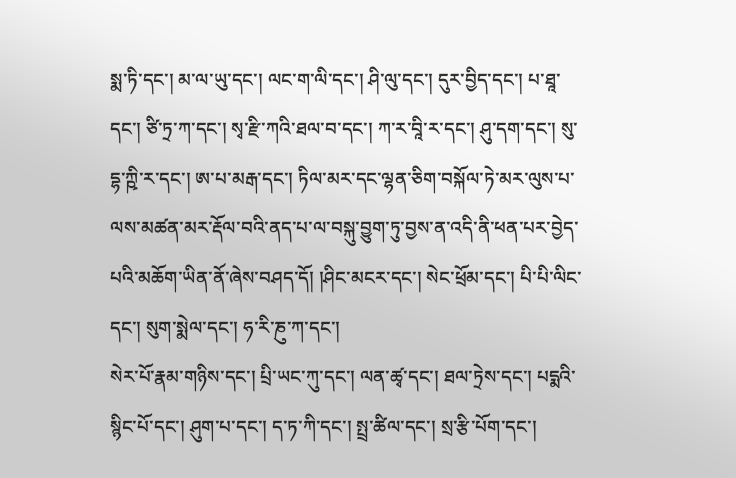སྨ་ཏི་དང་། མ་ལ་ཡུ་དང་། ལང་ག་ལི་དང་། ཤི་ལུ་དང་། དུར་བྱིད་དང་། པ་ཐཱ་དང་། ཙི་ཏྲ་ཀ་དང་། སྭ་རྫི་ཀའི་ཐལ་བ་དང་། ཀ་ར་བཱི་ར་དང་། ཤུ་དག་དང་། སུ་དྷ་ཀྵི་ར་དང་། ཨ་པ་མརྒ་དང་། ཏིལ་མར་དང་ལྷན་ཅིག་བསྐོལ་ཏེ་མར་ལུས་པ་ལས་མཚན་མར་རྡོལ་བའི་ནད་པ་ལ་བསྐུ་བྱུག་ཏུ་བྱས་ན་འདི་ནི་ཕན་པར་བྱེད་པའི་མཆོག་ཡིན་ནོ་ཞེས་བཤད་དོ། །ཤིང་མངར་དང་། སེང་ཕྲོམ་དང་། པི་པི་ལིང་དང་། སུག་སྨེལ་དང་། ཧ་རི་ཎུ་ཀ་དང་།
སེར་པོ་རྣམ་གཉིས་དང་། པྲི་ཡང་ཀུ་དང་། ལན་ཚྭ་དང་། ཐལ་ཏྲེས་དང་། པདྨའི་སྙིང་པོ་དང་། ཤུག་པ་དང་། ད་ཏ་ཀི་དང་། སྤྲ་ཚིལ་དང་། སྲ་རྩི་པོག་དང་།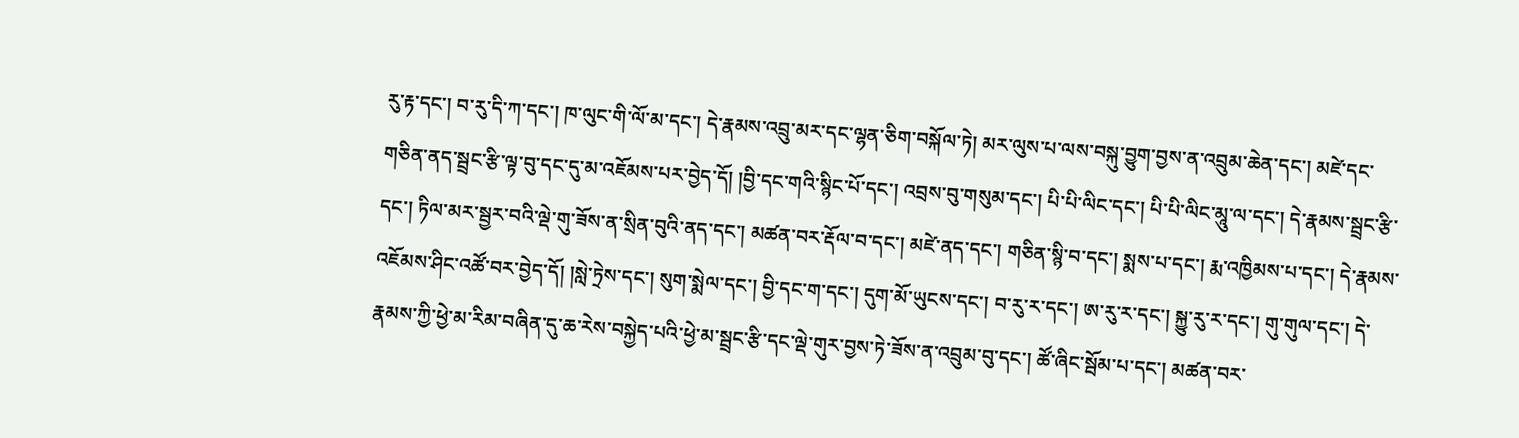རུ་རྟ་དང་། བ་རུ་དི་ཀ་དང་། ཁ་ལུང་གི་ལོ་མ་དང་། དེ་རྣམས་འབྲུ་མར་དང་ལྷན་ཅིག་བསྐོལ་ཏེ། མར་ལུས་པ་ལས་བསྐུ་བྱུག་བྱས་ན་འབྲུམ་ཆེན་དང་། མཛེ་དང་གཅིན་ནད་སྦྲང་རྩི་ལྟ་བུ་དང་དུ་མ་འཇོམས་པར་བྱེད་དོ། །བྱི་དང་གའི་སྙིང་པོ་དང་། འབྲས་བུ་གསུམ་དང་། པི་པི་ལིང་དང་། པི་པི་ལིང་མཱུ་ལ་དང་། དེ་རྣམས་སྦྲང་རྩི་དང་། ཏིལ་མར་སྦྱར་བའི་ལྡེ་གུ་ཟོས་ན་སྲིན་བུའི་ནད་དང་། མཚན་བར་རྡོལ་བ་དང་། མཛེ་ནད་དང་། གཅིན་སྙི་བ་དང་། སྨས་པ་དང་། རྨ་འཁྱིམས་པ་དང་། དེ་རྣམས་འཇོམས་ཤིང་འཚོ་བར་བྱེད་དོ། །སླེ་ཏྲེས་དང་། སུག་སྨེལ་དང་། བྱི་དང་ག་དང་། དུག་མོ་ཡུངས་དང་། བ་རུ་ར་དང་། ཨ་རུ་ར་དང་། སྐྱུ་རུ་ར་དང་། གུ་གུལ་དང་། དེ་རྣམས་ཀྱི་ཕྱེ་མ་རིམ་བཞིན་དུ་ཆ་རེས་བསྐྱེད་པའི་ཕྱེ་མ་སྦྲང་རྩི་དང་ལྡེ་གུར་བྱས་ཏེ་ཟོས་ན་འབྲུམ་བུ་དང་། ཚོ་ཞིང་སྦོམ་པ་དང་། མཚན་བར་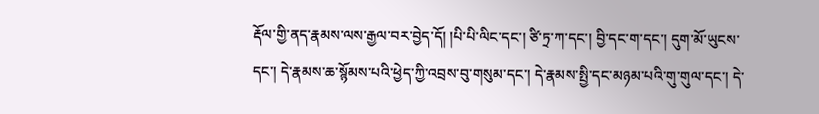རྡོལ་གྱི་ནད་རྣམས་ལས་རྒྱལ་བར་བྱེད་དོ། །པི་པི་ལིང་དང་། ཙི་ཏྲ་ཀ་དང་། བྱི་དང་ག་དང་། དུག་མོ་ཡུངས་དང་། དེ་རྣམས་ཆ་སྙོམས་པའི་ཕྱེད་ཀྱི་འབྲས་བུ་གསུམ་དང་། དེ་རྣམས་སྤྱི་དང་མཉམ་པའི་གུ་གུལ་དང་། དེ་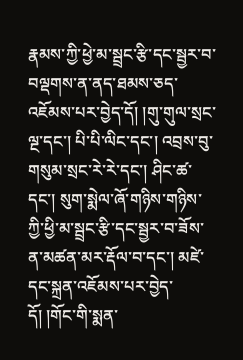རྣམས་ཀྱི་ཕྱེ་མ་སྦྲང་རྩི་དང་སྦྱར་བ་བལྡགས་ན་ནད་ཐམས་ཅད་འཇོམས་པར་བྱེད་དོ། །གུ་གུལ་སྲང་ལྔ་དང་། པི་པི་ལིང་དང་། འབྲས་བུ་གསུམ་སྲང་རེ་རེ་དང་། ཤིང་ཚ་དང་། སུག་སྨེལ་ཞོ་གཉིས་གཉིས་ཀྱི་ཕྱི་མ་སྦྲང་རྩི་དང་སྦྱར་བ་ཟོས་ན་མཚན་མར་རྡོལ་བ་དང་། མཛེ་དང་སྐྲན་འཇོམས་པར་བྱེད་དོ། །གོང་གི་སྨན་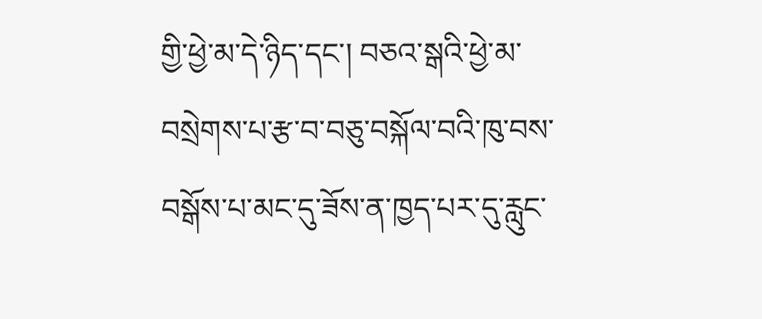གྱི་ཕྱེ་མ་དེ་ཉིད་དང་། བཅའ་སྒའི་ཕྱེ་མ་བསྲེགས་པ་རྩ་བ་བཅུ་བསྐོལ་བའི་ཁུ་བས་བསྒོས་པ་མང་དུ་ཟོས་ན་ཁྱད་པར་དུ་རླུང་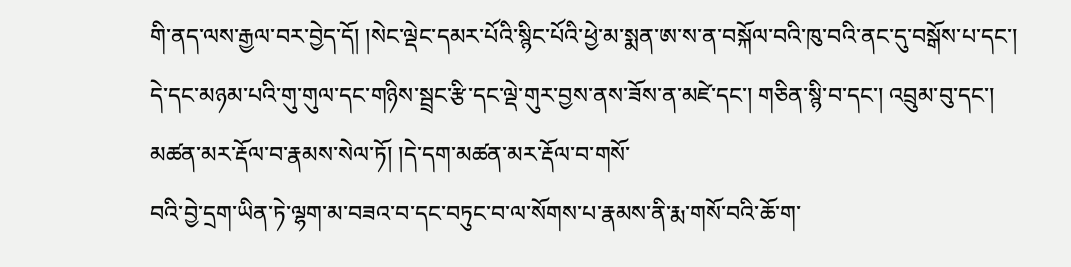གི་ནད་ལས་རྒྱལ་བར་བྱེད་དོ། །སེང་ལྡེང་དམར་པོའི་སྙིང་པོའི་ཕྱེ་མ་སྨན་ཨ་ས་ན་བསྐོལ་བའི་ཁུ་བའི་ནང་དུ་བསྒོས་པ་དང་། དེ་དང་མཉམ་པའི་གུ་གུལ་དང་གཉིས་སྦྲང་རྩི་དང་ལྡེ་གུར་བྱས་ནས་ཟོས་ན་མཛེ་དང་། གཅིན་སྙི་བ་དང་། འབྲུམ་བུ་དང་། མཚན་མར་རྡོལ་བ་རྣམས་སེལ་ཏོ། །དེ་དག་མཚན་མར་རྡོལ་བ་གསོ་
བའི་བྱེ་དྲག་ཡིན་ཏེ་ལྷག་མ་བཟའ་བ་དང་བཏུང་བ་ལ་སོགས་པ་རྣམས་ནི་རྨ་གསོ་བའི་ཆོ་ག་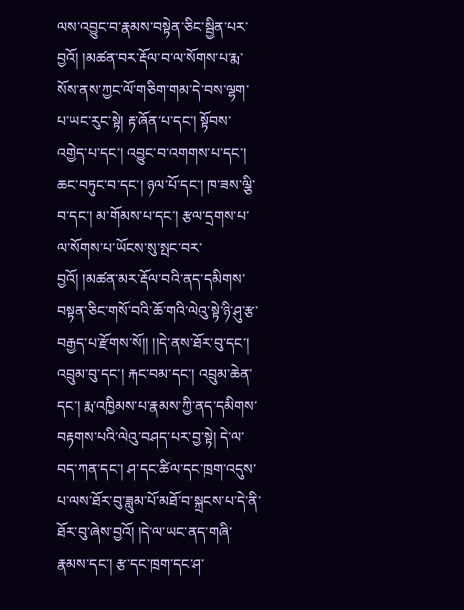ལས་འབྱུང་བ་རྣམས་བསྟེན་ཅིང་སྦྱིན་པར་བྱའོ། །མཚན་བར་རྡོལ་བ་ལ་སོགས་པ་རྨ་སོས་ནས་ཀྱང་ལོ་གཅིག་གམ་དེ་བས་ལྷག་པ་ཡང་རུང་སྟེ། རྟ་ཞོན་པ་དང་། སྟོབས་འགྱེད་པ་དང་། འབྱུང་བ་འགགས་པ་དང་། ཆང་བཏུང་བ་དང་། ཉལ་པོ་དང་། ཁ་ཟས་ལྕི་བ་དང་། མ་གོམས་པ་དང་། རྩལ་དྲགས་པ་ལ་སོགས་པ་ཡོངས་སུ་སྤང་བར་བྱའོ། །མཚན་མར་རྡོལ་བའི་ནད་དམིགས་བསྟན་ཅིང་གསོ་བའི་ཆོ་གའི་ལེའུ་སྟེ་ཉི་ཤུ་རྩ་བརྒྱད་པ་རྫོགས་སོ།། །།དེ་ནས་ཐོར་བུ་དང་། འབྲུམ་བུ་དང་། རྐང་བམ་དང་། འབྲུམ་ཆེན་དང་། རྨ་འཁྱིམས་པ་རྣམས་ཀྱི་ནད་དམིགས་བརྟགས་པའི་ལེའུ་བཤད་པར་བྱ་སྟེ། དེ་ལ་བད་ཀན་དང་། ཤ་དང་ཚིལ་དང་ཁྲག་འདུས་པ་ལས་ཐོར་བུ་ཟླུམ་པོ་མཐོ་བ་སྐྲངས་པ་དེ་ནི་ཐོར་བུ་ཞེས་བྱའོ། །དེ་ལ་ཡང་ནད་གཞི་རྣམས་དང་། རྩ་དང་ཁྲག་དང་ཤ་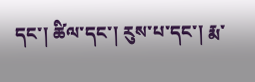དང་། ཚིལ་དང་། རུས་པ་དང་། རྨ་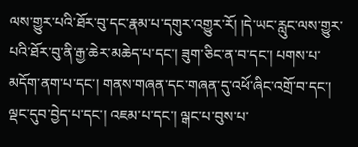ལས་གྱུར་པའི་ཐོར་བུ་དང་རྣམ་པ་དགུར་འགྱུར་རོ། །དེ་ཡང་རླུང་ལས་གྱུར་པའི་ཐོར་བུ་ནི་རྒྱ་ཆེར་མཆེད་པ་དང་། ཟུག་ཅིང་ན་བ་དང་། པགས་པ་མདོག་ནག་པ་དང་། གནས་གཞན་དང་གཞན་དུ་འཕོ་ཞིང་འགྲོ་བ་དང་། ལྡང་དུབ་བྱེད་པ་དང་། འཇམ་པ་དང་། ལྒང་པ་བུས་པ་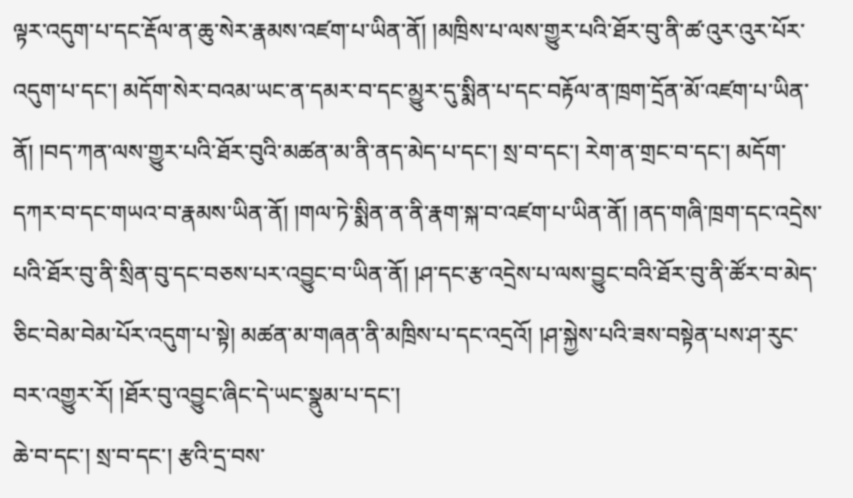ལྟར་འདུག་པ་དང་རྡོལ་ན་ཆུ་སེར་རྣམས་འཛག་པ་ཡིན་ནོ། །མཁྲིས་པ་ལས་གྱུར་པའི་ཐོར་བུ་ནི་ཚ་འུར་འུར་པོར་འདུག་པ་དང་། མདོག་སེར་བའམ་ཡང་ན་དམར་བ་དང་མྱུར་དུ་སྨིན་པ་དང་བརྟོལ་ན་ཁྲག་དྲོན་མོ་འཛག་པ་ཡིན་ནོ། །བད་ཀན་ལས་གྱུར་པའི་ཐོར་བུའི་མཚན་མ་ནི་ནད་མེད་པ་དང་། སྲ་བ་དང་། རེག་ན་གྲང་བ་དང་། མདོག་དཀར་བ་དང་གཡའ་བ་རྣམས་ཡིན་ནོ། །གལ་ཏེ་སྨིན་ན་ནི་རྣག་སྐ་བ་འཛག་པ་ཡིན་ནོ། །ནད་གཞི་ཁྲག་དང་འདྲེས་པའི་ཐོར་བུ་ནི་སྲིན་བུ་དང་བཅས་པར་འབྱུང་བ་ཡིན་ནོ། །ཤ་དང་རྩ་འདྲེས་པ་ལས་བྱུང་བའི་ཐོར་བུ་ནི་ཚོར་བ་མེད་ཅིང་བེམ་བེམ་པོར་འདུག་པ་སྟེ། མཚན་མ་གཞན་ནི་མཁྲིས་པ་དང་འདྲའོ། །ཤ་སྐྱེས་པའི་ཟས་བསྟེན་པས་ཤ་རུང་བར་འགྱུར་རོ། །ཐོར་བུ་འབྱུང་ཞིང་དེ་ཡང་སྣུམ་པ་དང་།
ཆེ་བ་དང་། སྲ་བ་དང་། རྩའི་དྲ་བས་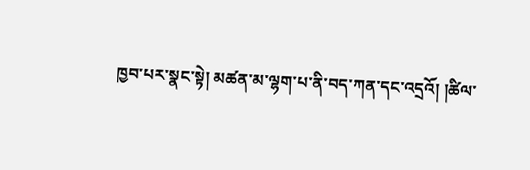ཁྱབ་པར་སྣང་སྟེ། མཚན་མ་ལྷག་པ་ནི་བད་ཀན་དང་འདྲའོ། །ཚིལ་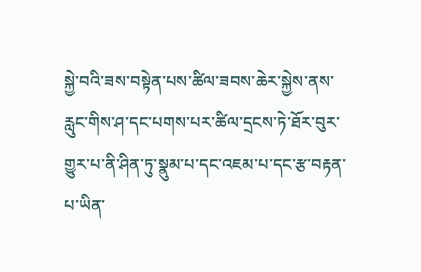སྐྱེ་བའི་ཟས་བསྟེན་པས་ཚིལ་ཟབས་ཆེར་སྐྱེས་ནས་རླུང་གིས་ཤ་དང་པགས་པར་ཚིལ་དྲངས་ཏེ་ཐོར་བུར་གྱུར་པ་ནི་ཤིན་ཏུ་སྣུམ་པ་དང་འཇམ་པ་དང་རྩ་བརྟན་པ་ཡིན་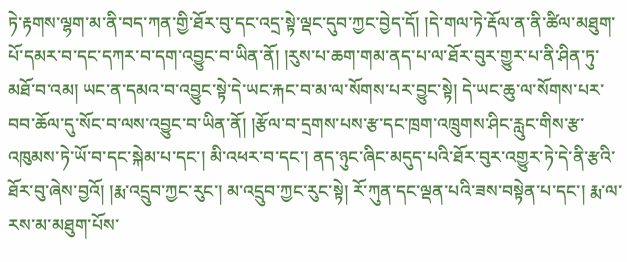ཏེ་རྟགས་ལྷག་མ་ནི་བད་ཀན་གྱི་ཐོར་བུ་དང་འདྲ་སྟེ་ལྡང་དུབ་ཀྱང་བྱེད་དོ། །དེ་གལ་ཏེ་རྡོལ་ན་ནི་ཚིལ་མཐུག་པོ་དམར་བ་དང་དཀར་བ་དག་འབྱུང་བ་ཡིན་ནོ། །རུས་པ་ཆག་གམ་ནད་པ་ལ་ཐོར་བུར་གྱུར་པ་ནི་ཤིན་ཏུ་མཐོ་བ་འམ། ཡང་ན་དམའ་བ་འབྱུང་སྟེ་དེ་ཡང་རྐང་བ་མ་ལ་སོགས་པར་བྱུང་སྟེ། དེ་ཡང་ཆུ་ལ་སོགས་པར་བབ་ཆོལ་དུ་སོང་བ་ལས་འབྱུང་བ་ཡིན་ནོ། །རྩོལ་བ་དྲགས་པས་རྩ་དང་ཁྲག་འཁྲུགས་ཤིང་རླུང་གིས་རྩ་འཁུམས་ཏེ་ཡོ་བ་དང་སྐེམ་པ་དང་། མི་འཕར་བ་དང་། ནད་ཉུང་ཞིང་མདུད་པའི་ཐོར་བུར་འགྱུར་ཏེ་དེ་ནི་རྩའི་ཐོར་བུ་ཞེས་བྱའོ། །རྨ་འདྲུབ་ཀྱང་རུང་། མ་འདྲུབ་ཀྱང་རུང་སྟེ། རོ་ཀུན་དང་ལྡན་པའི་ཟས་བསྟེན་པ་དང་། རྨ་ལ་རས་མ་མཐུག་པོས་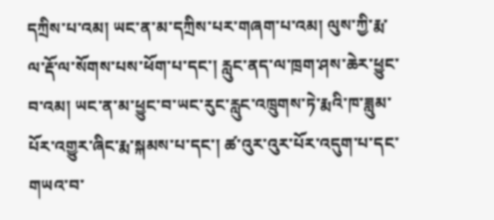དཀྲིས་པ་འམ། ཡང་ན་མ་དཀྲིས་པར་གཞག་པ་འམ། ལུས་ཀྱི་རྨ་ལ་རྡོ་ལ་སོགས་པས་ཕོག་པ་དང་། རླུང་ནད་ལ་ཁྲག་ཤས་ཆེར་ཕྱུང་བ་འམ། ཡང་ན་མ་ཕྱུང་བ་ཡང་རུང་རླུང་འཁྲུགས་ཏེ་རྨའི་ཁ་ཟླུམ་པོར་འགྱུར་ཞིང་རྨ་སྐམས་པ་དང་། ཚ་འུར་འུར་པོར་འདུག་པ་དང་གཡའ་བ་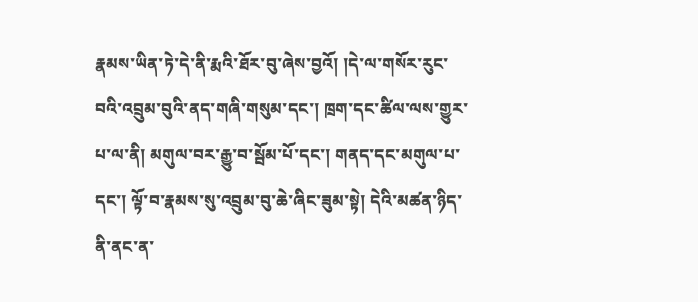རྣམས་ཡིན་ཏེ་དེ་ནི་རྨའི་ཐོར་བུ་ཞེས་བྱའོ། །དེ་ལ་གསོར་རུང་བའི་འབྲུམ་བུའི་ནད་གཞི་གསུམ་དང་། ཁྲག་དང་ཚིལ་ལས་གྱུར་པ་ལ་ནི། མགུལ་བར་རྒྱུ་བ་སྦོམ་པོ་དང་། གནད་དང་མགུལ་པ་དང་། ལྟོ་བ་རྣམས་སུ་འབྲུམ་བུ་ཆེ་ཞིང་ཟུམ་སྟེ། དེའི་མཚན་ཉིད་ནི་ནང་ན་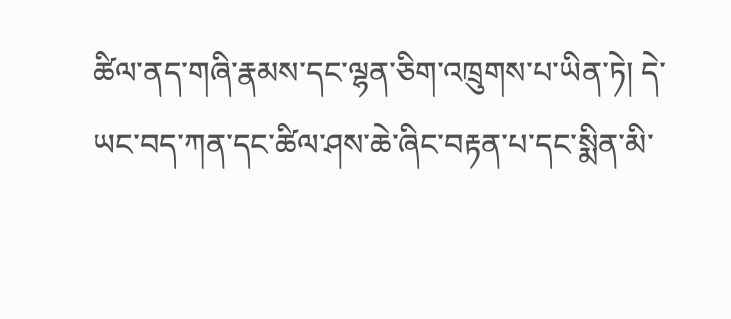ཚིལ་ནད་གཞི་རྣམས་དང་ལྷན་ཅིག་འཁྲུགས་པ་ཡིན་ཏེ། དེ་ཡང་བད་ཀན་དང་ཚིལ་ཤས་ཆེ་ཞིང་བརྟན་པ་དང་སྨིན་མི་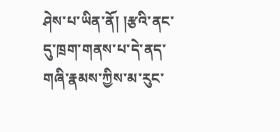ཤེས་པ་ཡིན་ནོ། །རྩའི་ནང་དུ་ཁྲག་གནས་པ་དེ་ནད་གཞི་རྣམས་ཀྱིས་མ་རུང་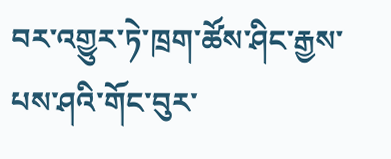བར་འགྱུར་ཏེ་ཁྲག་ཚོས་ཤིང་རྒྱས་པས་ཤའི་གོང་བུར་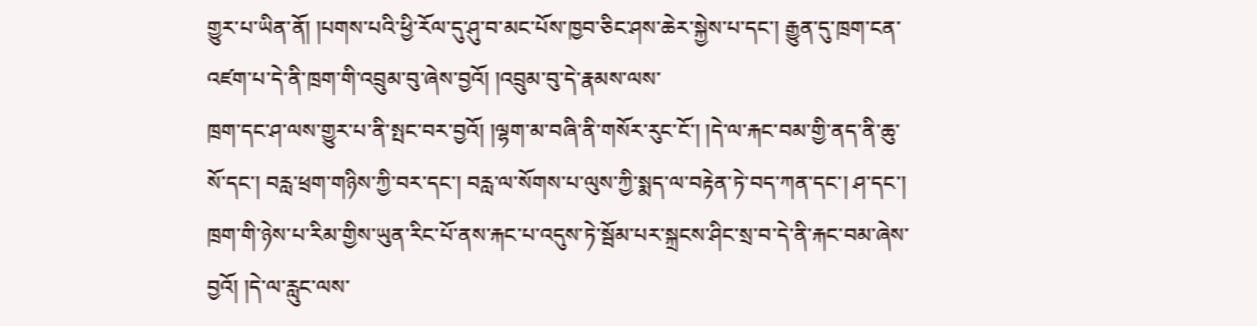གྱུར་པ་ཡིན་ནོ། །པགས་པའི་ཕྱི་རོལ་དུ་ཤུ་བ་མང་པོས་ཁྱབ་ཅིང་ཤས་ཆེར་སྐྱེས་པ་དང་། རྒྱུན་དུ་ཁྲག་ངན་འཛག་པ་དེ་ནི་ཁྲག་གི་འབྲུམ་བུ་ཞེས་བྱའོ། །འབྲུམ་བུ་དེ་རྣམས་ལས་
ཁྲག་དང་ཤ་ལས་གྱུར་པ་ནི་སྤང་བར་བྱའོ། །ལྷག་མ་བཞི་ནི་གསོར་རུང་ངོ་། །དེ་ལ་རྐང་བམ་གྱི་ནད་ནི་ཆུ་སོ་དང་། བརླ་ཕྲག་གཉིས་ཀྱི་བར་དང་། བརླ་ལ་སོགས་པ་ལུས་ཀྱི་སྨད་ལ་བརྟེན་ཏེ་བད་ཀན་དང་། ཤ་དང་། ཁྲག་གི་ཉེས་པ་རིམ་གྱིས་ཡུན་རིང་པོ་ནས་རྐང་པ་འདུས་ཏེ་སྦོམ་པར་སྐྲངས་ཤིང་སྲ་བ་དེ་ནི་རྐང་བམ་ཞེས་བྱའོ། །དེ་ལ་རླུང་ལས་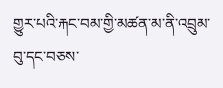གྱུར་པའི་རྐང་བམ་གྱི་མཚན་མ་ནི་འབྲུམ་བུ་དང་བཅས་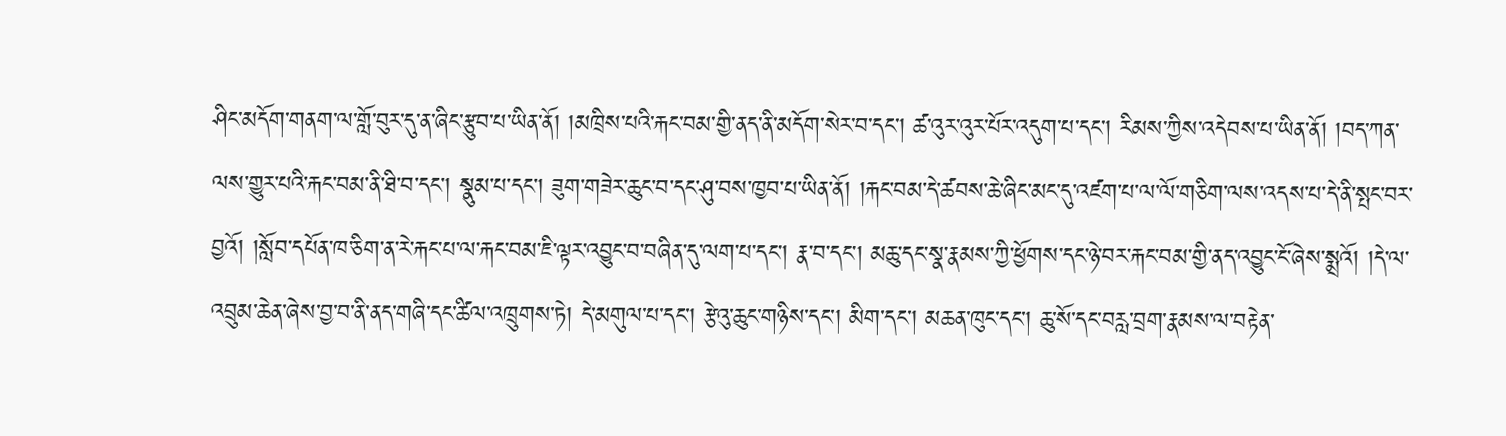ཤིང་མདོག་གནག་ལ་གློ་བུར་དུ་ན་ཞིང་རྩུབ་པ་ཡིན་ནོ། །མཁྲིས་པའི་རྐང་བམ་གྱི་ནད་ནི་མདོག་སེར་བ་དང་། ཚ་འུར་འུར་པོར་འདུག་པ་དང་། རིམས་ཀྱིས་འདེབས་པ་ཡིན་ནོ། །བད་ཀན་ལས་གྱུར་པའི་རྐང་བམ་ནི་ཐི་བ་དང་། སྣུམ་པ་དང་། ཟུག་གཟེར་ཆུང་བ་དང་ཤུ་བས་ཁྱབ་པ་ཡིན་ནོ། །རྐང་བམ་དེ་ཚབས་ཆེ་ཞིང་མང་དུ་འཛག་པ་ལ་ལོ་གཅིག་ལས་འདས་པ་དེ་ནི་སྤང་བར་བྱའོ། །སློབ་དཔོན་ཁ་ཅིག་ན་རེ་རྐང་པ་ལ་རྐང་བམ་ཇི་ལྟར་འབྱུང་བ་བཞིན་དུ་ལག་པ་དང་། རྣ་བ་དང་། མཆུ་དང་སྣ་རྣམས་ཀྱི་ཕྱོགས་དང་ཉེ་བར་རྐང་བམ་གྱི་ནད་འབྱུང་ངོ་ཞེས་སྨྲའོ། །དེ་ལ་འབྲུམ་ཆེན་ཞེས་བྱ་བ་ནི་ནད་གཞི་དང་ཚིལ་འཁྲུགས་ཏེ། དེ་མགུལ་པ་དང་། རྩེའུ་ཆུང་གཉིས་དང་། མིག་དང་། མཆན་ཁུང་དང་། ཆུ་སོ་དང་བརླ་བྲག་རྣམས་ལ་བརྟེན་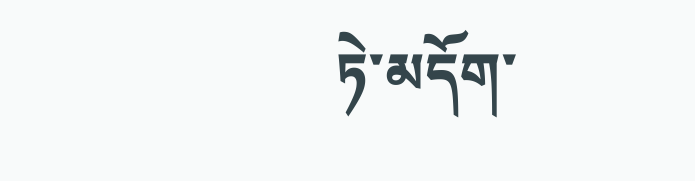ཏེ་མདོག་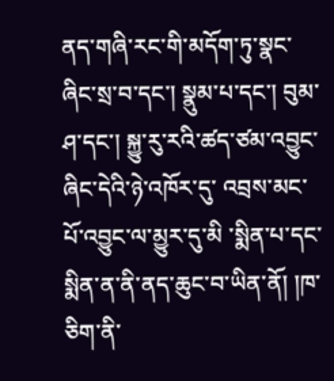ནད་གཞི་རང་གི་མདོག་ཏུ་སྣང་ཞིང་སྲ་བ་དང་། སྣུམ་པ་དང་། བུམ་ཤ་དང་། སྐྱུ་རུ་རའི་ཚད་ཙམ་འབྱུང་ཞིང་དེའི་ཉེ་འཁོར་དུ་ འབྲས་མང་པོ་འབྱུང་ལ་མྱུར་དུ་མི ་སྨིན་པ་དང་སྨིན་ན་ནི་ནད་ཆུང་བ་ཡིན་ནོ། །ཁ་ཅིག་ནི་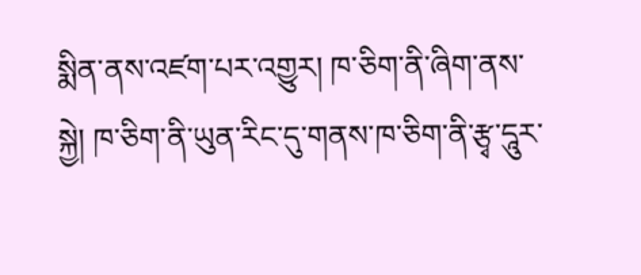སྨིན་ནས་འཛག་པར་འགྱུར། ཁ་ཅིག་ནི་ཞིག་ནས་སྐྱེ། ཁ་ཅིག་ནི་ཡུན་རིང་དུ་གནས་ཁ་ཅིག་ནི་རྩྭ་དཱུར་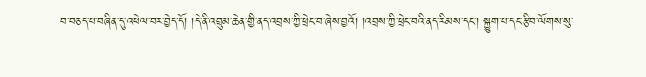བ་བཅད་པ་བཞིན་དུ་འཕེལ་བར་བྱེད་དོ། །དེ་ནི་འབྲུམ་ཆེན་གྱི་ནད་འབྲས་ཀྱི་ཕྲེང་བ་ཞེས་བྱའོ། །འབྲས་ཀྱི་ཕྲེང་བའི་ནད་རིམས་དང་། སྐྱུག་པ་དང་རྩིབ་ལོགས་སུ་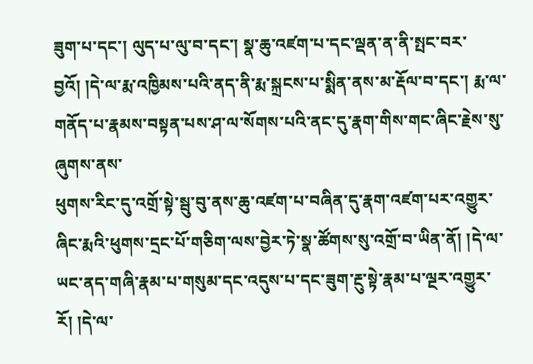ཟུག་པ་དང་། ལུད་པ་ལུ་བ་དང་། སྣ་ཆུ་འཛག་པ་དང་ལྡན་ན་ནི་སྤང་བར་བྱའོ། །དེ་ལ་རྨ་འཁྱིམས་པའི་ནད་ནི་རྨ་སྐྲངས་པ་སྨིན་ནས་མ་རྡོལ་བ་དང་། རྨ་ལ་གནོད་པ་རྣམས་བསྟན་པས་ཤ་ལ་སོགས་པའི་ནང་དུ་རྣག་གིས་གང་ཞིང་རྗེས་སུ་ཞུགས་ནས་
ཕུགས་རིང་དུ་འགྲོ་སྟེ་སྦུ་བུ་ནས་ཆུ་འཛག་པ་བཞིན་དུ་རྣག་འཛག་པར་འགྱུར་ཞིང་རྨའི་ཕུགས་དྲང་པོ་གཅིག་ལས་བྱེར་ཏེ་སྣ་ཚོགས་སུ་འགྲོ་བ་ཡིན་ནོ། །དེ་ལ་ཡང་ནད་གཞི་རྣམ་པ་གསུམ་དང་འདུས་པ་དང་ཟུག་རྔུ་སྟེ་རྣམ་པ་ལྔར་འགྱུར་རོ། །དེ་ལ་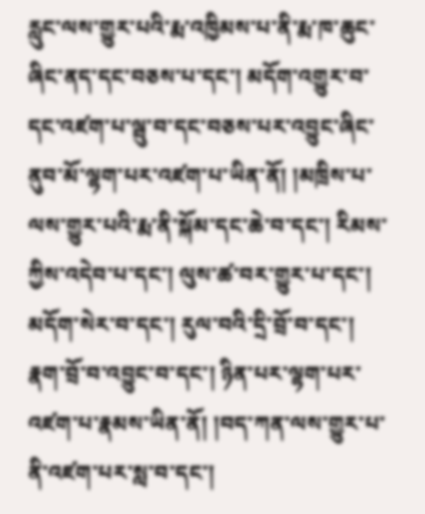རླུང་ལས་གྱུར་པའི་རྨ་འཁྱིམས་པ་ནི་རྨ་ཁ་ཆུང་ཞིང་ནད་དང་བཅས་པ་དང་། མདོག་འགྱུར་བ་དང་འཛག་པ་ལྦུ་བ་དང་བཅས་པར་འབྱུང་ཞིང་ནུབ་མོ་ལྷག་པར་འཛག་པ་ཡིན་ནོ། །མཁྲིས་པ་ལས་གྱུར་པའི་རྨ་ནི་སྐོམ་དང་ཆེ་བ་དང་། རིམས་ཀྱིས་འདེབ་པ་དང་། ལུས་ཚ་བར་གྱུར་པ་དང་། མདོག་སེར་བ་དང་། རུལ་བའི་དྲི་བྲོ་བ་དང་། རྣག་བྲོ་བ་འབྱུང་བ་དང་། ཉིན་པར་ལྷག་པར་འཛག་པ་རྣམས་ཡིན་ནོ། །བད་ཀན་ལས་གྱུར་པ་ནི་འཛག་པར་སླ་བ་དང་།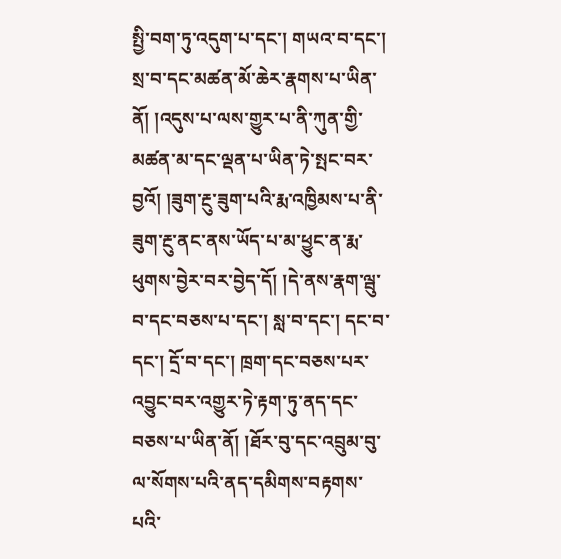སྤྱི་བག་ཏུ་འདུག་པ་དང་། གཡའ་བ་དང་། སྲ་བ་དང་མཚན་མོ་ཆེར་རྣགས་པ་ཡིན་ནོ། །འདུས་པ་ལས་གྱུར་པ་ནི་ཀུན་གྱི་མཚན་མ་དང་ལྡན་པ་ཡིན་ཏེ་སྤང་བར་བྱའོ། །ཟུག་རྔུ་ཟུག་པའི་རྨ་འཁྱིམས་པ་ནི་ཟུག་རྔུ་ནང་ནས་ཡོད་པ་མ་ཕྱུང་ན་རྨ་ཕུགས་བྱེར་བར་བྱེད་དོ། །དེ་ནས་རྣག་ལྦུ་བ་དང་བཅས་པ་དང་། སླ་བ་དང་། དང་བ་དང་། དྲོ་བ་དང་། ཁྲག་དང་བཅས་པར་འབྱུང་བར་འགྱུར་ཏེ་རྟག་ཏུ་ནད་དང་བཅས་པ་ཡིན་ནོ། །ཐོར་བུ་དང་འབྲུམ་བུ་ལ་སོགས་པའི་ནད་དམིགས་བརྟགས་པའི་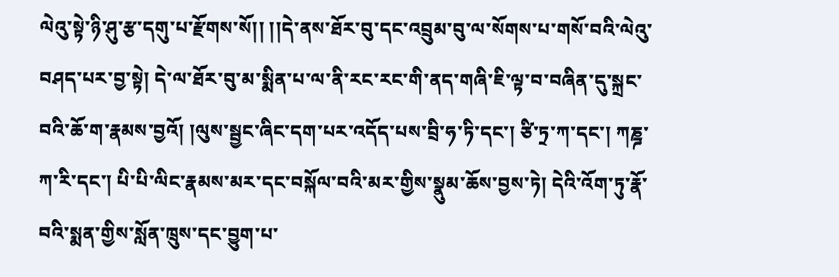ལེའུ་སྟེ་ཉི་ཤུ་རྩ་དགུ་པ་རྫོགས་སོ།། །།དེ་ནས་ཐོར་བུ་དང་འབྲུམ་བུ་ལ་སོགས་པ་གསོ་བའི་ལེའུ་བཤད་པར་བྱ་སྟེ། དེ་ལ་ཐོར་བུ་མ་སྨིན་པ་ལ་ནི་རང་རང་གི་ནད་གཞི་ཇི་ལྟ་བ་བཞིན་དུ་སྐྲང་བའི་ཆོ་ག་རྣམས་བྱའོ། །ལུས་སྦྱང་ཞིང་དག་པར་འདོད་པས་བྲི་ཧ་ཏི་དང་། ཙི་ཏྲ་ཀ་དང་། ཀཎྜ་ཀ་རི་དང་། པི་པི་ལིང་རྣམས་མར་དང་བསྐོལ་བའི་མར་གྱིས་སྣུམ་ཆོས་བྱས་ཏེ། དེའི་འོག་ཏུ་རྣོ་བའི་སྨན་གྱིས་སློན་ཁྲུས་དང་བྱུག་པ་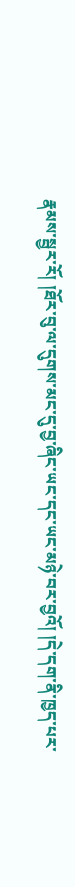རྣམས་སྦྱར་རོ། །ཐོར་བུ་ལ་དུགས་མང་དུ་བྱ་ཞིང་ཡང་དང་ཡང་མཉེ་བར་བྱའོ། །དེ་དག་ནི་ཁྱད་པར་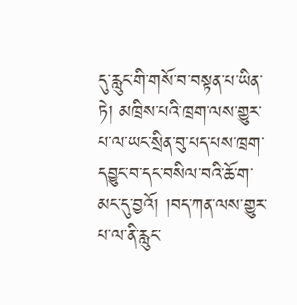དུ་རླུང་གི་གསོ་བ་བསྟན་པ་ཡིན་ཏེ། མཁྲིས་པའི་ཁྲག་ལས་གྱུར་པ་ལ་ཡང་སྲིན་བུ་པད་པས་ཁྲག་དབྱུང་བ་དང་བསིལ་བའི་ཆོ་ག་མང་དུ་བྱའོ། །བད་ཀན་ལས་གྱུར་པ་ལ་ནི་རླུང་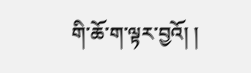གི་ཆོ་ག་ལྟར་བྱའོ། །